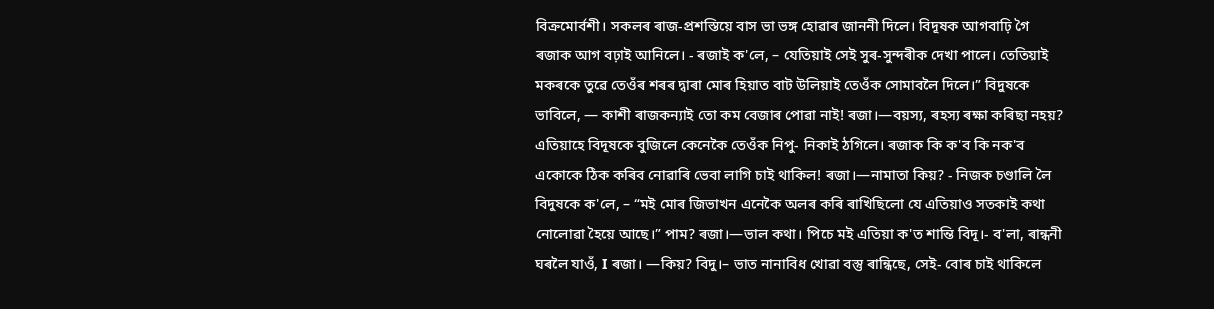বিক্ৰমোৰ্বশী। সকলৰ ৰাজ-প্ৰশস্তিয়ে বাস ভা ভঙ্গ হোৱাৰ জাননী দিলে। বিদূষক আগবাঢ়ি গৈ ৰজাক আগ বঢ়াই আনিলে। - ৰজাই ক'লে, – যেতিয়াই সেই সুৰ-সুন্দৰীক দেখা পালে। তেতিয়াই মকৰকে তুৱে তেওঁৰ শৰৰ দ্বাৰা মোৰ হিয়াত বাট উলিয়াই তেওঁক সোমাবলৈ দিলে।” বিদুষকে ভাবিলে, — কাশী ৰাজকন্যাই তো কম বেজাৰ পোৱা নাই! ৰজা।—বয়স্য, ৰহস্য ৰক্ষা কৰিছা নহয়? এতিয়াহে বিদূষকে বুজিলে কেনেকৈ তেওঁক নিপু- নিকাই ঠগিলে। ৰজাক কি ক'ব কি নক'ব একোকে ঠিক কৰিব নোৱাৰি ভেবা লাগি চাই থাকিল! ৰজা।—নামাতা কিয়? - নিজক চণ্ডালি লৈ বিদুষকে ক'লে, – “মই মোৰ জিভাখন এনেকৈ অলৰ কৰি ৰাখিছিলো যে এতিয়াও সতকাই কথা নোলোৱা হৈয়ে আছে।” পাম? ৰজা।—ভাল কথা। পিচে মই এতিয়া ক'ত শান্তি বিদূ।- ব'লা, ৰান্ধনী ঘৰলৈ যাওঁ, I ৰজা। —কিয়? বিদু।– ভাত নানাবিধ খোৱা বস্তু ৰান্ধিছে, সেই- বোৰ চাই থাকিলে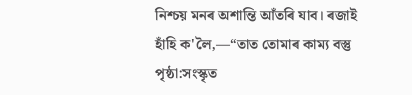নিশ্চয় মনৰ অশান্তি আঁতৰি যাব। ৰজাই হাঁহি ক'লৈ,—“তাত তোমাৰ কাম্য বস্তু
পৃষ্ঠা:সংস্কৃত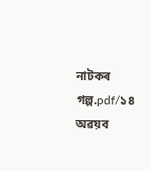নাটকৰ গল্প.pdf/১৪
অৱয়ব